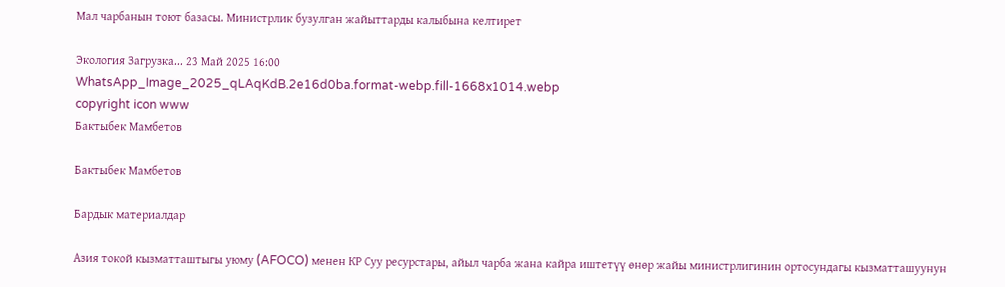Мал чарбанын тоют базасы. Министрлик бузулган жайыттарды калыбына келтирет

Экология Загрузка... 23 Май 2025 16:00
WhatsApp_Image_2025_qLAqKdB.2e16d0ba.format-webp.fill-1668x1014.webp
copyright icon www
Бактыбек Мамбетов

Бактыбек Мамбетов

Бардык материалдар

Азия токой кызматташтыгы уюму (AFOCO) менен КР Суу ресурстары, айыл чарба жана кайра иштетүү өнөр жайы министрлигинин ортосундагы кызматташуунун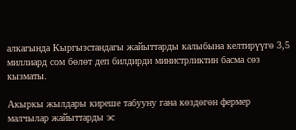алкагында Кыргызстандагы жайыттарды калыбына келтирүүгө 3,5 миллиард сом бөлөт деп билдирди министрликтин басма сөз кызматы.

Акыркы жылдары киреше табууну гана көздөгөн фермер малчылар жайыттарды эс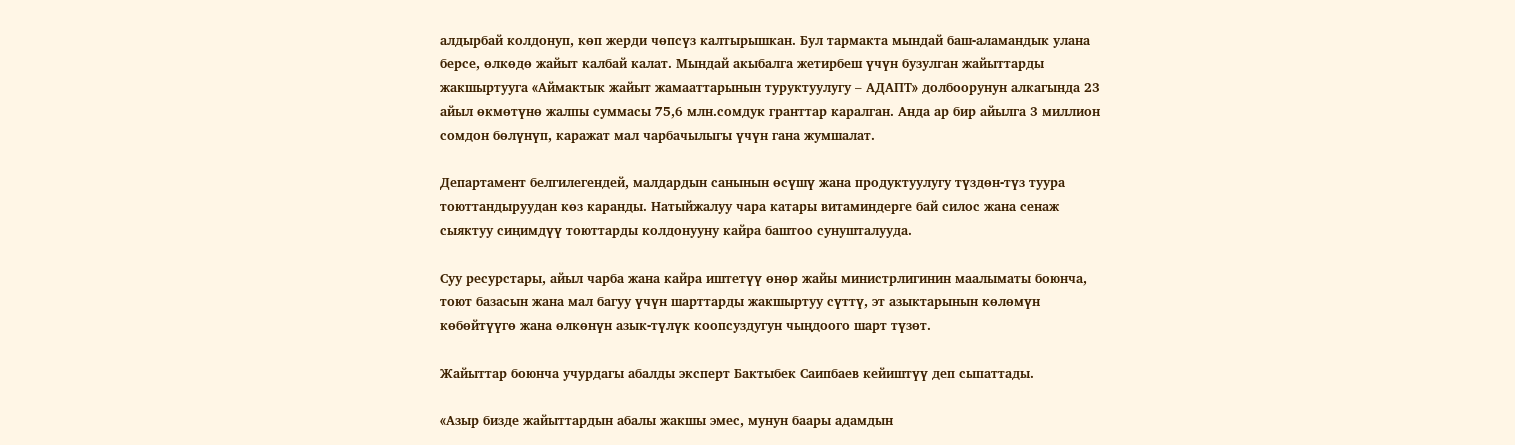алдырбай колдонуп, көп жерди чөпсүз калтырышкан. Бул тармакта мындай баш-аламандык улана берсе, өлкөдө жайыт калбай калат. Мындай акыбалга жетирбеш үчүн бузулган жайыттарды жакшыртууга «Аймактык жайыт жамааттарынын туруктуулугу – АДАПТ» долбоорунун алкагында 23 айыл өкмөтүнө жалпы суммасы 75,6 млн.сомдук гранттар каралган. Анда ар бир айылга 3 миллион сомдон бөлүнүп, каражат мал чарбачылыгы үчүн гана жумшалат.

Департамент белгилегендей, малдардын санынын өсүшү жана продуктуулугу түздөн-түз туура тоюттандыруудан көз каранды. Натыйжалуу чара катары витаминдерге бай силос жана сенаж сыяктуу сиңимдүү тоюттарды колдонууну кайра баштоо сунушталууда.

Суу ресурстары, айыл чарба жана кайра иштетүү өнөр жайы министрлигинин маалыматы боюнча, тоют базасын жана мал багуу үчүн шарттарды жакшыртуу сүттү, эт азыктарынын көлөмүн көбөйтүүгө жана өлкөнүн азык-түлүк коопсуздугун чыңдоого шарт түзөт.

Жайыттар боюнча учурдагы абалды эксперт Бактыбек Саипбаев кейиштүү деп сыпаттады.

«Азыр бизде жайыттардын абалы жакшы эмес, мунун баары адамдын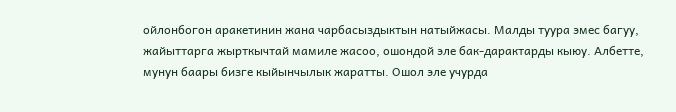ойлонбогон аракетинин жана чарбасыздыктын натыйжасы. Малды туура эмес багуу, жайыттарга жырткычтай мамиле жасоо, ошондой эле бак-дарактарды кыюу. Албетте, мунун баары бизге кыйынчылык жаратты. Ошол эле учурда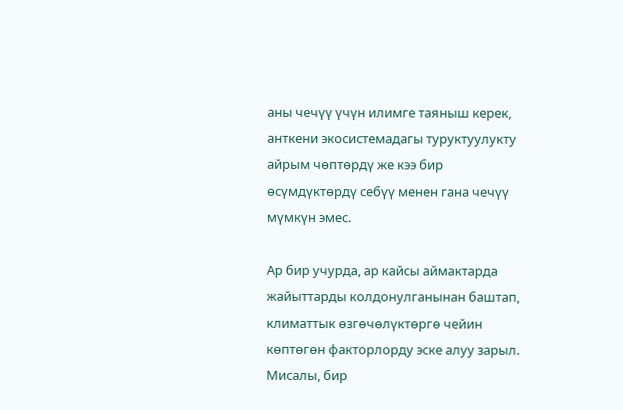аны чечүү үчүн илимге таяныш керек, анткени экосистемадагы туруктуулукту айрым чөптөрдү же кээ бир өсүмдүктөрдү себүү менен гана чечүү мүмкүн эмес.

Ар бир учурда, ар кайсы аймактарда жайыттарды колдонулганынан баштап, климаттык өзгөчөлүктөргө чейин көптөгөн факторлорду эске алуу зарыл. Мисалы, бир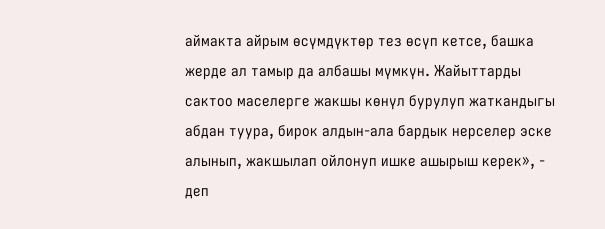аймакта айрым өсүмдүктөр тез өсүп кетсе, башка жерде ал тамыр да албашы мүмкүн. Жайыттарды сактоо маселерге жакшы көнүл бурулуп жаткандыгы абдан туура, бирок алдын-ала бардык нерселер эске алынып, жакшылап ойлонуп ишке ашырыш керек», - деп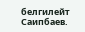белгилейт Саипбаев.